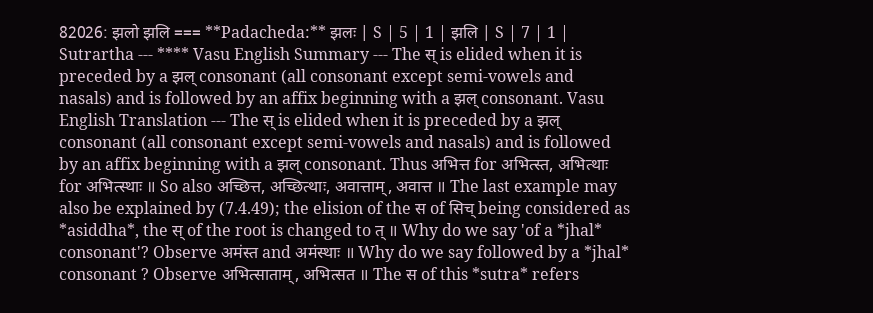82026: झलो झलि === **Padacheda:** झलः | S | 5 | 1 | झलि | S | 7 | 1 | Sutrartha --- **** Vasu English Summary --- The स् is elided when it is preceded by a झल् consonant (all consonant except semi-vowels and nasals) and is followed by an affix beginning with a झल् consonant. Vasu English Translation --- The स् is elided when it is preceded by a झल् consonant (all consonant except semi-vowels and nasals) and is followed by an affix beginning with a झल् consonant. Thus अभित्त for अभित्स्त, अभित्थाः for अभित्स्थाः ॥ So also अच्छित्त, अच्छित्थाः, अवात्ताम्, अवात्त ॥ The last example may also be explained by (7.4.49); the elision of the स of सिच् being considered as *asiddha*, the स् of the root is changed to त् ॥ Why do we say 'of a *jhal* consonant'? Observe अमंस्त and अमंस्थाः ॥ Why do we say followed by a *jhal* consonant ? Observe अभित्साताम्, अभित्सत ॥ The स of this *sutra* refers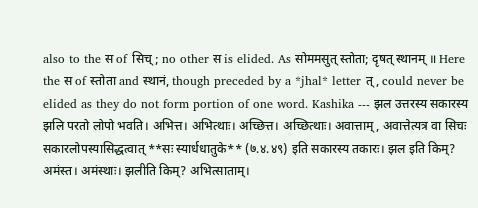also to the स of सिच्; no other स is elided. As सोममसुत् स्तोता; दृषत् स्थानम् ॥ Here the स of स्तोता and स्थानं, though preceded by a *jhal* letter त्, could never be elided as they do not form portion of one word. Kashika --- झल उत्तरस्य सकारस्य झलि परतो लोपो भवति। अभित्त। अभित्थाः। अच्छित्त। अच्छित्थाः। अवात्ताम्, अवात्तेत्यत्र वा सिचः सकारलोपस्यासिद्धत्वात् **सः स्यार्धधातुके** (७.४.४९) इति सकारस्य तकारः। झल इति किम्? अमंस्त। अमंस्थाः। झलीति किम्? अभित्साताम्।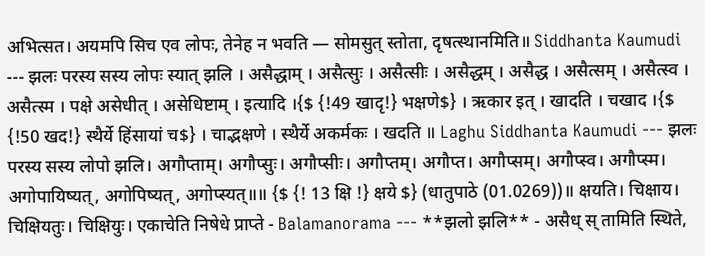अभित्सत। अयमपि सिच एव लोपः, तेनेह न भवति — सोमसुत् स्तोता, दृषत्स्थानमिति॥ Siddhanta Kaumudi --- झलः परस्य सस्य लोपः स्यात् झलि । असैद्धाम् । असैत्सुः । असैत्सीः । असैद्धम् । असैद्ध । असैत्सम् । असैत्स्व । असैत्स्म । पक्षे असेधीत् । असेधिष्टाम् । इत्यादि ।{$ {!49 खादृ!} भक्षणे$} । ऋकार इत् । खादति । चखाद ।{$ {!50 खद!} स्थैर्ये हिंसायां च$} । चाद्भक्षणे । स्थैर्ये अकर्मकः । खदति ॥ Laghu Siddhanta Kaumudi --- झलः परस्य सस्य लोपो झलि। अगौप्ताम्। अगौप्सुः। अगौप्सीः। अगौप्तम्। अगौप्त। अगौप्सम्। अगौप्स्व। अगौप्स्म। अगोपायिष्यत्, अगोपिष्यत्, अगोप्स्यत्॥॥ {$ {! 13 क्षि !} क्षये $} (धातुपाठे (01.0269))॥ क्षयति। चिक्षाय। चिक्षियतुः। चिक्षियुः। एकाचेति निषेधे प्राप्ते - Balamanorama --- **झलो झलि** - असैध् स् तामिति स्थिते,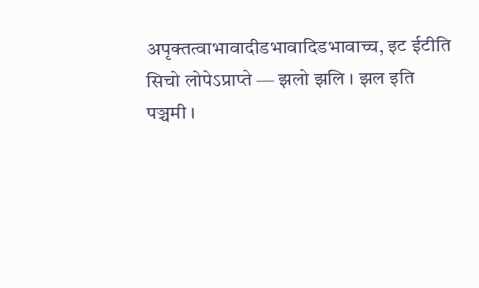अपृक्तत्वाभावादीडभावादिडभावाच्च, इट ईटीति सिचो लोपेऽप्राप्ते — झलो झलि । झल इति पञ्चमी ।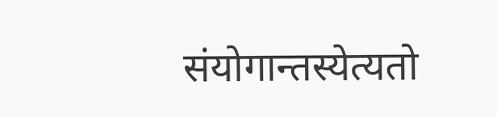संयोगान्तस्येत्यतो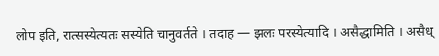लोप इति, रात्सस्येत्यतः सस्येति चानुवर्तते । तदाह — झलः परस्येत्यादि । असैद्धामिति । असैध्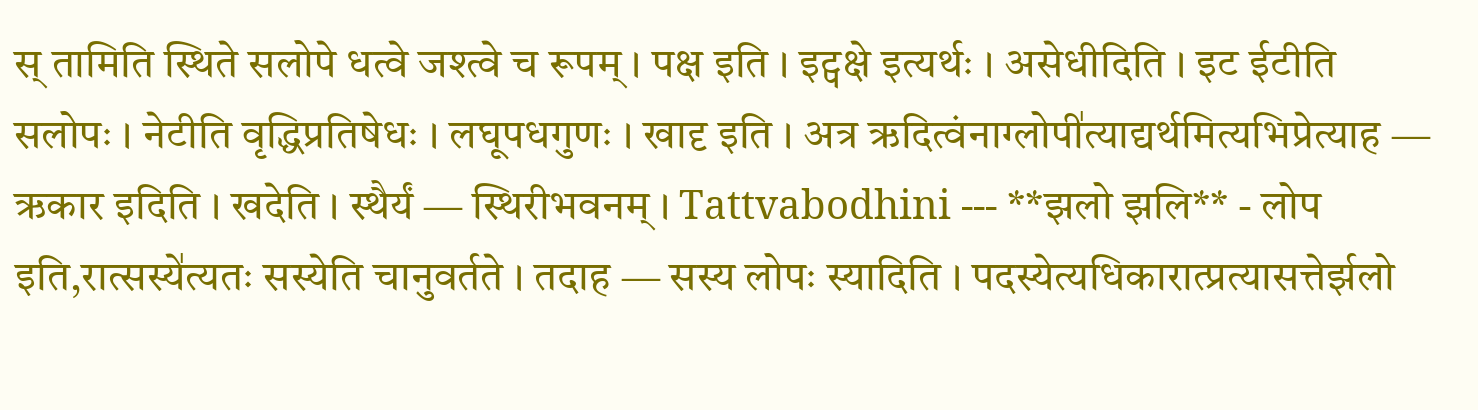स् तामिति स्थिते सलोपे धत्वे जश्त्वे च रूपम् । पक्ष इति । इट्पक्षे इत्यर्थः । असेधीदिति । इट ईटीति सलोपः । नेटीति वृद्धिप्रतिषेधः । लघूपधगुणः । खादृ इति । अत्र ऋदित्वंनाग्लोपी॑त्याद्यर्थमित्यभिप्रेत्याह — ऋकार इदिति । खदेति । स्थैर्यं — स्थिरीभवनम् । Tattvabodhini --- **झलो झलि** - लोप इति,रात्सस्ये॑त्यतः सस्येति चानुवर्तते । तदाह — सस्य लोपः स्यादिति । पदस्येत्यधिकारात्प्रत्यासत्तेर्झलो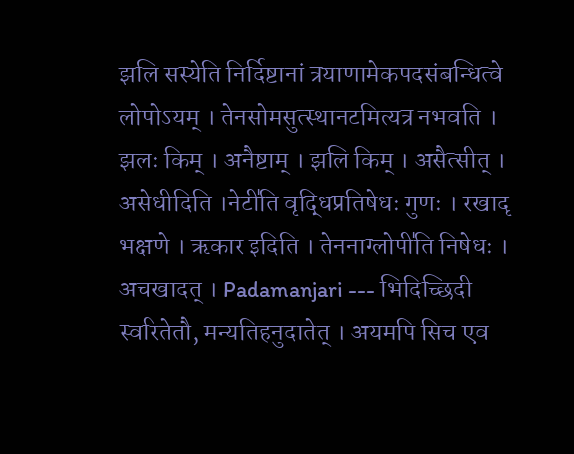झलि सस्येति निर्दिष्टानां त्रयाणामेकपदसंबन्धित्वे लोपोऽयम् । तेनसोमसुत्स्थानटमित्यत्र नभवति । झलः किम् । अनैष्टाम् । झलि किम् । असैत्सीत् । असेधीदिति ।नेटी॑ति वृद्धिप्रतिषेधः गुणः । रखादृ भक्षणे । ऋकार इदिति । तेननाग्लोपी॑ति निषेधः । अचखादत् । Padamanjari --- भिदिच्छिदी स्वरितेतौ, मन्यतिहनुदातेत् । अयमपि सिच एव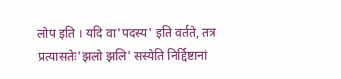लोप इति । यदि वा'पदस्य' इति वर्तते, तत्र प्रत्यासतेः'झलो झलि' सस्येति निर्द्दिष्टानां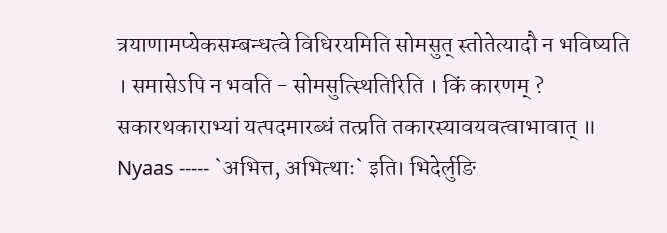त्रयाणामप्येकसम्बन्धत्वे विधिरयमिति सोमसुत् स्तोतेत्यादौ न भविष्यति । समासेऽपि न भवति - सोमसुत्स्थितिरिति । किं कारणम् ? सकारथकाराभ्यां यत्पदमारब्धं तत्प्रति तकारस्यावयवत्वाभावात् ॥ Nyaas ----- `अभित्त, अभित्थाः` इति। भिदेर्लुङि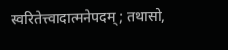स्वरितेत्त्वादात्मनेपदम्; तथासो,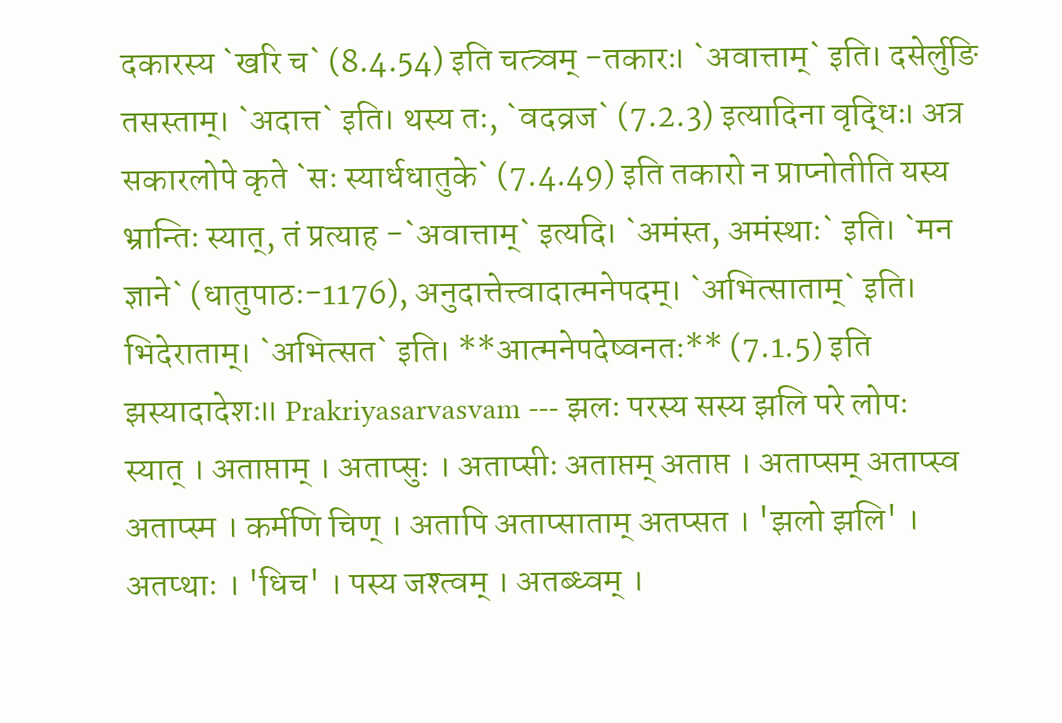दकारस्य `खरि च` (8.4.54) इति चत्त्र्वम् -तकारः। `अवात्ताम्` इति। दसेर्लुङि तसस्ताम्। `अदात्त` इति। थस्य तः, `वदव्रज` (7.2.3) इत्यादिना वृद्धिः। अत्र सकारलोपे कृते `सः स्यार्धधातुके` (7.4.49) इति तकारो न प्राप्नोतीति यस्य भ्रान्तिः स्यात्, तं प्रत्याह -`अवात्ताम्` इत्यदि। `अमंस्त, अमंस्थाः` इति। `मन ज्ञाने` (धातुपाठः-1176), अनुदात्तेत्त्वादात्मनेपदम्। `अभित्साताम्` इति। भिदेराताम्। `अभित्सत` इति। **आत्मनेपदेष्वनतः** (7.1.5) इति झस्यादादेशः॥ Prakriyasarvasvam --- झलः परस्य सस्य झलि परे लोपः स्यात् । अताप्ताम् । अताप्सुः । अताप्सीः अताप्तम् अताप्त । अताप्सम् अताप्स्व अताप्स्म । कर्मणि चिण् । अतापि अताप्साताम् अतप्सत । 'झलो झलि' । अतप्थाः । 'धिच' । पस्य जश्त्वम् । अतब्ध्वम् ।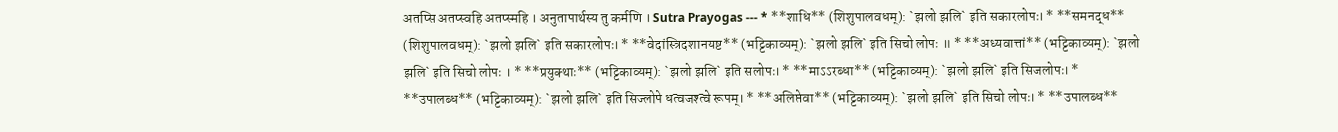अतप्सि अतप्स्वहि अतप्स्महि । अनुतापार्थस्य तु कर्मणि । Sutra Prayogas --- * **शाधि** (शिशुपालवधम्): `झलो झलि` इति सकारलोपः। * **समनद्ध** (शिशुपालवधम्): `झलो झलि` इति सकारलोपः। * **वेदांस्त्रिदशानयष्ट** (भट्टिकाव्यम्): `झलो झलि` इति सिचो लोपः ॥ * **अध्यवात्तां** (भट्टिकाव्यम्): `झलो झलि` इति सिचो लोपः । * **प्रयुक्थाः** (भट्टिकाव्यम्): `झलो झलि` इति सलोपः। * **माऽऽरब्धा** (भट्टिकाव्यम्): `झलो झलि` इति सिजलोपः। * **उपालब्ध** (भट्टिकाव्यम्): `झलो झलि` इति सिज्लोपे धत्वजश्त्वे रूपम्। * **अलिप्तेवा** (भट्टिकाव्यम्): `झलो झलि` इति सिचो लोपः। * **उपालब्ध**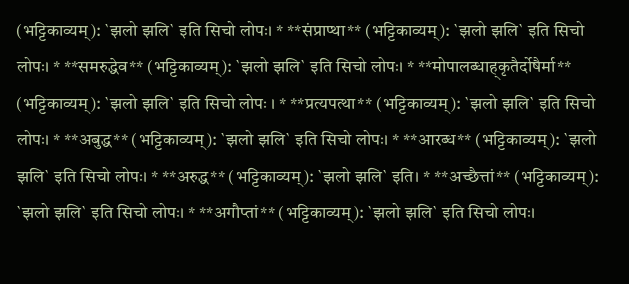(भट्टिकाव्यम्): `झलो झलि` इति सिचो लोपः। * **संप्राप्था** (भट्टिकाव्यम्): `झलो झलि` इति सिचो लोपः। * **समरुद्धेव** (भट्टिकाव्यम्): `झलो झलि` इति सिचो लोपः। * **मोपालब्धाह्कृतैर्दोषैर्मा** (भट्टिकाव्यम्): `झलो झलि` इति सिचो लोपः । * **प्रत्यपत्था** (भट्टिकाव्यम्): `झलो झलि` इति सिचो लोपः। * **अबुद्ध** (भट्टिकाव्यम्): `झलो झलि` इति सिचो लोपः। * **आरब्ध** (भट्टिकाव्यम्): `झलो झलि` इति सिचो लोपः। * **अरुद्ध** (भट्टिकाव्यम्): `झलो झलि` इति। * **अच्छैत्तां** (भट्टिकाव्यम्): `झलो झलि` इति सिचो लोपः। * **अगौप्तां** (भट्टिकाव्यम्): `झलो झलि` इति सिचो लोपः।